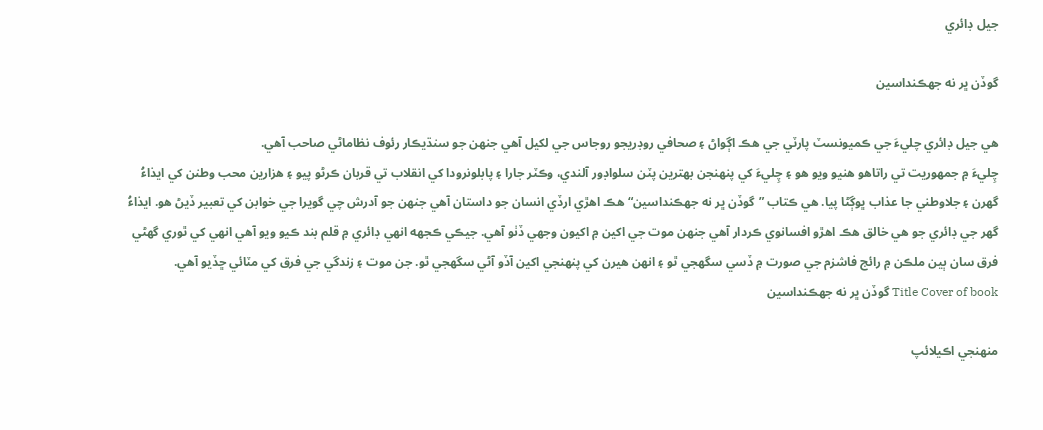جيل ڊائري

گوڏن ڀر نه جهڪنداسين

هي جيل ڊائري چليءَ جي ڪميونسٽ پارٽي جي هڪ اڳواڻ ۽ صحافي روڊريجو روجاس جي لکيل آهي جنهن جو سنڌيڪار رئوف نظاماڻي صاحب آهي.
چِليءَ ۾ جمهوريت تي راتاهو هنيو ويو هو ۽ چِليءَ کي پنهنجن بهترين پٽن سلواڊور آلندي، وڪٽر جارا ۽ پابلونرودا کي انقلاب تي قربان ڪرڻو پيو ۽ هزارين محب وطنن کي ايذاءُ گهرن ۽ جلاوطني جا عذاب ڀوڳڻا پيا. هي ڪتاب ”گوڏن ڀر نه جهڪنداسين“ هڪ اهڙي ارڏي انسان جو داستان آهي جنهن جو آدرش چي گويرا جي خوابن کي تعبير ڏيڻ هو. ايذاءُ گهر جي ڊائري جو هي خالق هڪ اهڙو افسانوي ڪردار آهي جنهن موت جي اکين ۾ اکيون وجهي ڏٺو آهي. جيڪي ڪجهه انهي ڊائري ۾ قلم بند ڪيو ويو آهي انهي کي ٿوري گهڻي فرق سان ٻين ملڪن ۾ رائج فاشزم جي صورت ۾ ڏسي سگهجي ٿو ۽ انهن هيرن کي پنهنجي اکين آڏو آڻي سگهجي ٿو. جن موت ۽ زندگي جي فرق کي مٽائي ڇڏيو آهي.
Title Cover of book گوڏن ڀر نه جهڪنداسين

منهنجي اڪيلائپ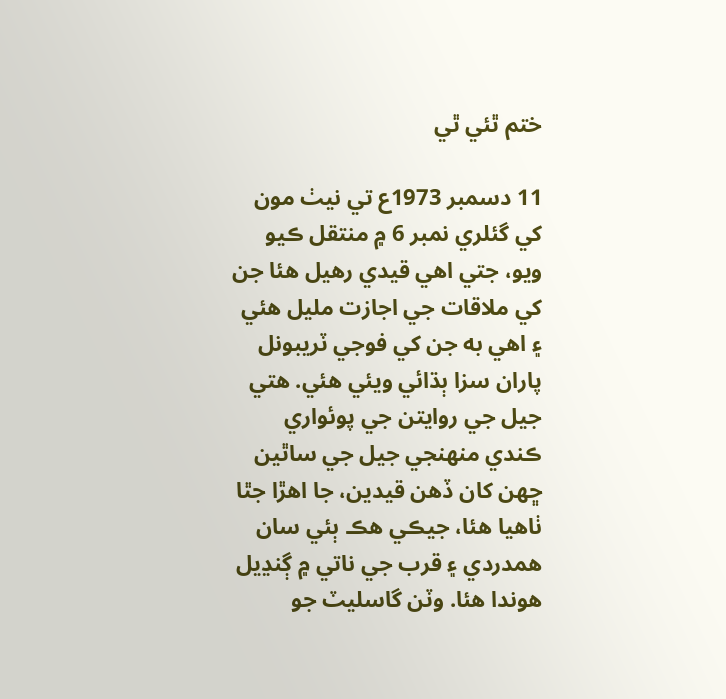ختم ٿئي ٿي

11 دسمبر 1973ع تي نيٺ مون کي گئلري نمبر 6 ۾ منتقل ڪيو ويو، جتي اهي قيدي رهيل هئا جن کي ملاقات جي اجازت مليل هئي ۽ اهي به جن کي فوجي ٽريبونل پاران سزا ٻڌائي ويئي هئي. هتي جيل جي روايتن جي پوئواري ڪندي منهنجي جيل جي ساٿين ڇهن کان ڏهن قيدين، جا اهڙا جٿا ٺاهيا هئا، جيڪي هڪ ٻئي سان همدردي ۽ قرب جي ناتي ۾ ڳنڍيل هوندا هئا. وٽن گاسليٽ جو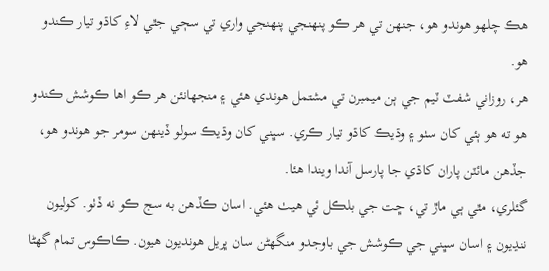هڪ چلهو هوندو هو، جنهن تي هر ڪو پنهنجي پنهنجي واري تي سڄي جٿي لاءِ کاڌو تيار ڪندو هو.
هر، روزاني شفٽ ٽيم جي ٻن ميمبرن تي مشتمل هوندي هئي ۽ منجهانئن هر ڪو اها ڪوشش ڪندو هو ته هو ٻئي کان سٺو ۽ وڌيڪ کاڌو تيار ڪري. سڀني کان وڌيڪ سولو ڏينهن سومر جو هوندو هو، جڏهن مائٽن پاران کاڌي جا پارسل آندا ويندا هئا.
گئلري، مٿي ٻي ماڙ تي، ڇت جي بلڪل ئي هيٺ هئي. اسان ڪڏهن به سج ڪو نه ڏٺو. کوليون ننڍيون ۽ اسان سڀني جي ڪوشش جي باوجدو منگهڻن سان ڀريل هونديون هيون. ڪاڪوس تمام گهڻا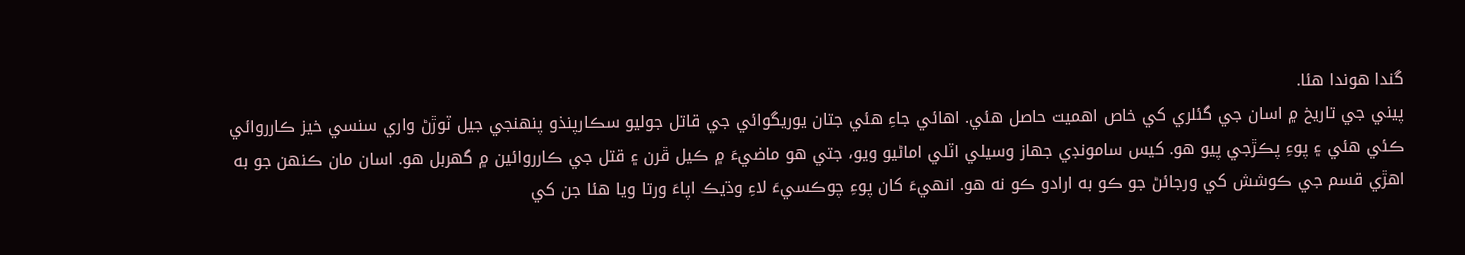گندا هوندا هئا.
پيني جي تاريخ ۾ اسان جي گئلري کي خاص اهميت حاصل هئي. اهائي جاءِ هئي جتان يوريگوائي جي قاتل جوليو سڪارپنذو پنهنجي جيل ٽوڙڻ واري سنسي خيز ڪارروائي ڪئي هئي ۽ پوءِ پڪڙجي پيو هو. کيس سامونڊي جهاز وسيلي اٽلي اماڻيو ويو، جتي هو ماضيءَ ۾ ڪيل ڦرن ۽ قتل جي ڪارروائين ۾ گهربل هو. اسان مان ڪنهن جو به اهڙي قسم جي ڪوشش کي ورجائڻ جو ڪو به ارادو ڪو نه هو. انهيءَ کان پوءِ چوڪسيءَ لاءِ وڌيڪ اپاءَ ورتا ويا هئا جن کي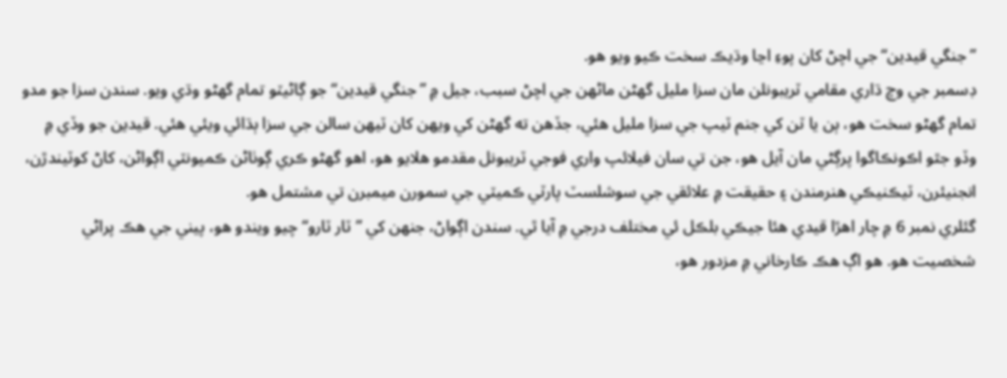”جنگي قيدين“ جي اچڻ کان پوءِ اڃا وڌيڪ سخت ڪيو ويو هو.
ڊسمبر جي وچ ڌاري مقامي ٽريبونلن مان سزا مليل گهڻن ماڻهن جي اچڻ سبب، جيل ۾ ”جنگي قيدين“ جو ڳاڻيٽو تمام گهڻو وڌي ويو. سندن سزا جو مدو تمام گهڻو سخت هو، ٻن يا ٽن کي جنم ٽيپ جي سزا مليل هئي، جڏهن ته گهڻن کي ويهن کان ٽيهن سالن جي سزا ٻڌائي ويئي هئي. قيدين جو وڏي ۾ وڏو جٿو اڪونڪاگوا پرڳڻي مان آيل هو، جن تي سان فيلائپ واري فوجي ٽريبونل مقدمو هلايو هو، اهو گهڻو ڪري ڳوٺاڻن ڪميونٽي اڳواڻن، کاڻ کوٽيندڙن، انجنيئرن، ٽيڪنيڪي هنرمندن ۽ حقيقت ۾ علائقي جي سوشلسٽ پارٽي ڪميٽي جي سمورن ميمبرن تي مشتمل هو.
گئلري نمبر 6 ۾ چار اهڙا قيدي هئا جيڪي بلڪل ئي مختلف درجي ۾ آيا ٿي. سندن اڳواڻ، جنهن کي ”ٽار ٽارو“ چيو ويندو هو، پيني جي هڪ پراڻي شخصيت هو. هو اڳ هڪ ڪارخاني ۾ مزدور هو،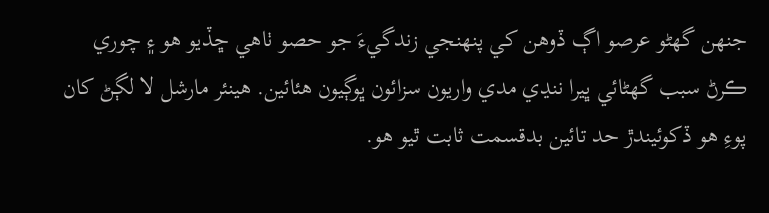جنهن گهڻو عرصو اڳ ڏوهن کي پنهنجي زندگيءَ جو حصو ٺاهي ڇڏيو هو ۽ چوري ڪرڻ سبب گهڻائي ڀيرا ننڍي مدي واريون سزائون ڀوڳيون هئائين. هينئر مارشل لا لڳڻ کان پوءِ هو ڏکوئيندڙ حد تائين بدقسمت ثابت ٿيو هو.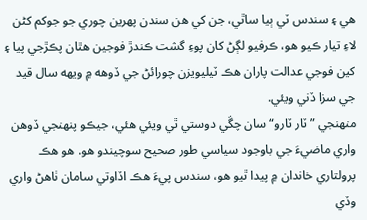هي ۽ سندس ٽي ٻيا ساٿي، جن کي هن سندن پهرين چوري جو جوکم کڻن لاءِ تيار ڪيو هو، ڪرفيو لڳڻ کان پوءِ گشت ڪندڙ فوجين هٿان پڪڙجي پيا ۽ کين فوجي عدالت پاران هڪ ٽيليويزن چورائڻ جي ڏوهه ۾ ويهه سال قيد جي سزا ڏني ويئي.
منهنجي ”ٽار ٽارو“ سان چڱي دوستي ٿي ويئي هئي، جيڪو پنهنجي ڏوهن واري ماضيءَ جي باوجود سياسي طور صحيح سوچيندو هو. هو هڪ پرولتاري خاندان ۾ پيدا ٿيو هو، سندس پيءَ هڪ اڏاوتي سامان ٺاهڻ واري وڏي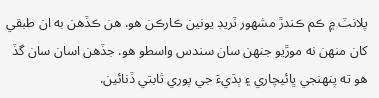پلانٽ ۾ ڪم ڪندڙ مشهور ٽريڊ يونين ڪارڪن هو. هن ڪڏهن به ان طبقي کان منهن نه موڙيو جنهن سان سندس واسطو هو. جڏهن اسان سان گڏ هو ته پنهنجي ڀائيچاري ۽ ٻڌيءَ جي پوري ثابتي ڏنائين.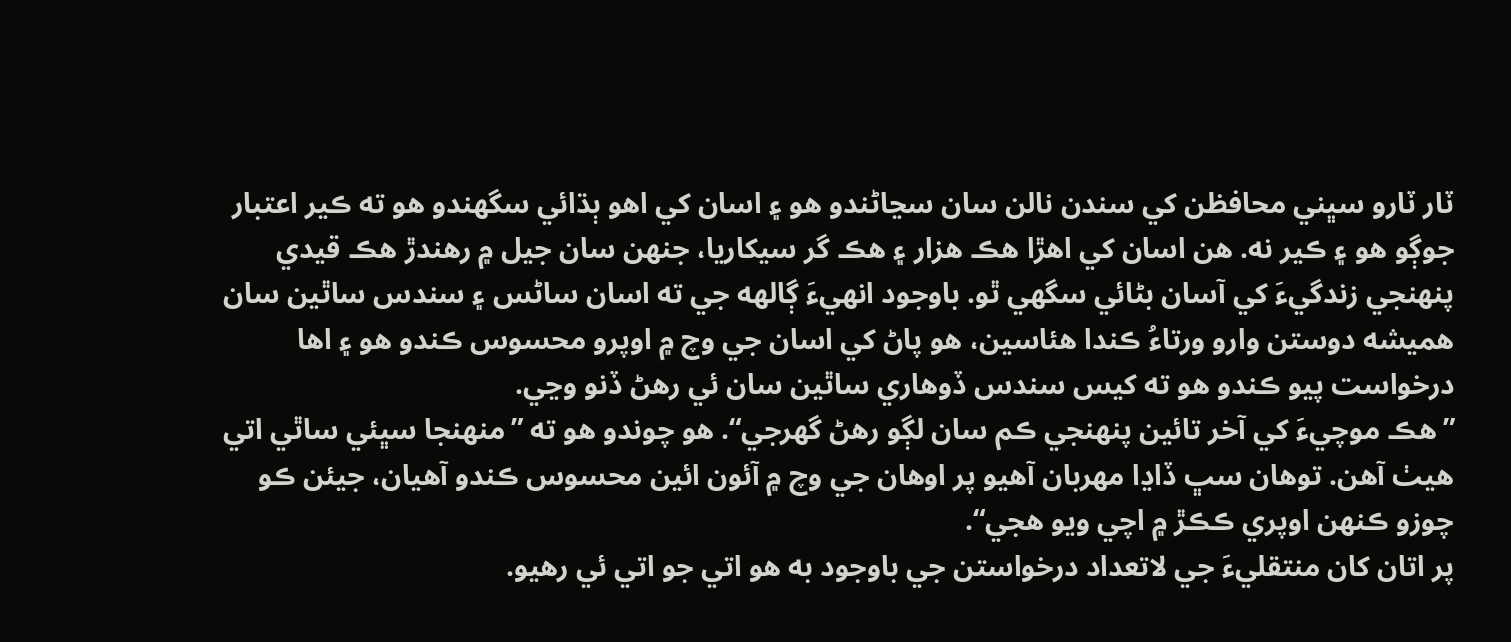ٽار ٽارو سڀني محافظن کي سندن نالن سان سڃاڻندو هو ۽ اسان کي اهو ٻڌائي سگهندو هو ته ڪير اعتبار جوڳو هو ۽ ڪير نه. هن اسان کي اهڙا هڪ هزار ۽ هڪ گر سيکاريا، جنهن سان جيل ۾ رهندڙ هڪ قيدي پنهنجي زندگيءَ کي آسان بڻائي سگهي ٿو. باوجود انهيءَ ڳالهه جي ته اسان ساڻس ۽ سندس ساٿين سان هميشه دوستن وارو ورتاءُ ڪندا هئاسين، هو پاڻ کي اسان جي وچ ۾ اوپرو محسوس ڪندو هو ۽ اها درخواست پيو ڪندو هو ته کيس سندس ڏوهاري ساٿين سان ئي رهڻ ڏنو وڃي.
”هڪ موچيءَ کي آخر تائين پنهنجي ڪم سان لڳو رهڻ گهرجي“. هو چوندو هو ته ”منهنجا سڀئي ساٿي اتي هيٺ آهن. توهان سڀ ڏاڍا مهربان آهيو پر اوهان جي وچ ۾ آئون ائين محسوس ڪندو آهيان، جيئن ڪو چوزو ڪنهن اوپري ڪڪڙ ۾ اچي ويو هجي“.
پر اتان کان منتقليءَ جي لاتعداد درخواستن جي باوجود به هو اتي جو اتي ئي رهيو.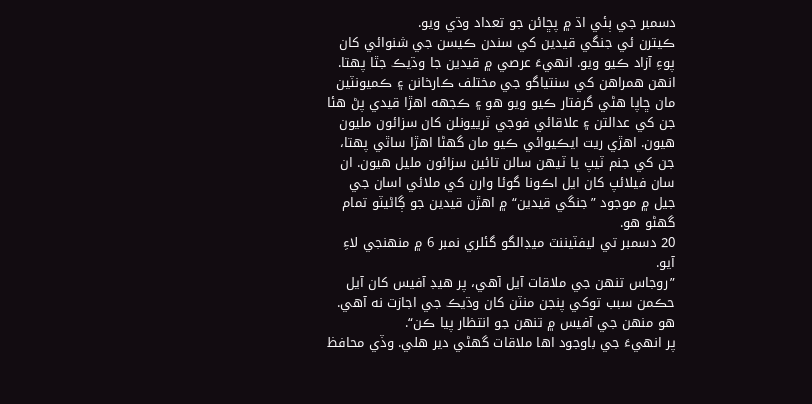دسمبر جي ٻئي اڌ ۾ پڇائن جو تعداد وڌي ويو.
ڪيترن ئي جنگي قيدين کي سندن ڪيسن جي شنوائي کان پوءِ آزاد ڪيو ويو. انهيءَ عرصي ۾ قيدين جا وڌيڪ جٿا پهتا. انهن همراهن کي سنتياگو جي مختلف ڪارخانن ۽ ڪميونٽين مان ڇاپا هڻي گرفتار ڪيو ويو هو ۽ ڪجهه اهڙا قيدي پڻ هئا جن کي عدالتن ۽ علاقائي فوجي ٽرييونلن کان سزائون مليون هيون. اهڙي ريت ايڪيوائي ڪيو مان گهڻا اهڙا ساٿي پهتا، جن کي جنم ٽيپ يا ٽيهن سالن تائين سزائون مليل هيون. ان سان فيلائپ کان ايل اڪونا گوئا وارن کي ملائي اسان جي جيل ۾ موجود ”جنگي قيدين“ ۾ اهڙن قيدين جو ڳاڻيٽو تمام گهڻو هو.
20 دسمبر تي ليفٽيننٽ ميڊالگو گئلري نمبر 6 ۾ منهنجي لاءِ آيو.
”روجاس تنهن جي ملاقات آيل آهي، پر هيڊ آفيس کان آيل حڪمن سبب توکي پنجن منٽن کان وڌيڪ جي اجازت نه آهي. هو منهن جي آفيس ۾ تنهن جو انتظار پيا ڪن“.
پر انهيءَ جي باوجود اها ملاقات گهڻي دير هلي. وڏي محافظ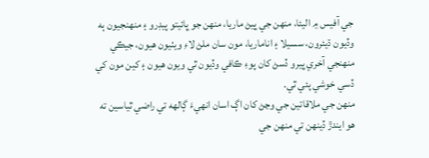جي آفيس ۾ اليئا، منهن جي ڀيڻ ماريا، منهن جو ڀائيتو پيڊرو ۽ منهنجيون ٻه وڏيون ڌيئرون، سسيلا ۽ اناماريا، مون سان ملڻ لاءِ ويٺيون هيون، جيڪي منهنجي آخري ڀيرو ڏسڻ کان پوءِ ڪافي وڏيون ٿي ويون هيون ۽ کين مون کي ڏسي خوشي پئي ٿي.
منهن جي ملاقاتين جي وڃڻ کان اڳ اسان انهيءَ ڳالهه تي راضي ٿياسين ته هو ايندڙ ڏينهن تي منهن جي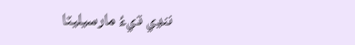ننڍي ڌيءُ مارسيليٽا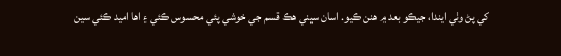کي پڻ وٺي ايندا، جيڪو بعد ۾ هنن ڪيو. اسان سڀني هڪ قسم جي خوشي پئي محسوس ڪئي ۽ اها اميد ڪئي سين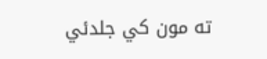ته مون کي جلدئي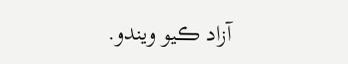آزاد ڪيو ويندو.